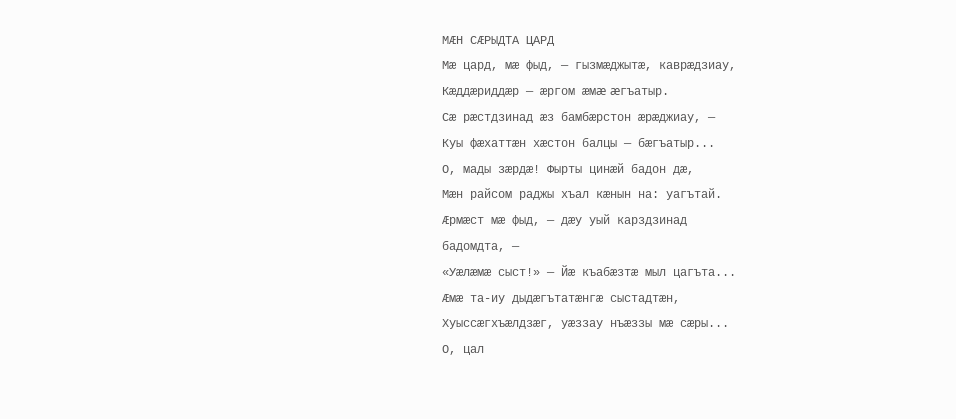МÆН СÆРЫДТА ЦАРД
Мæ цард, мæ фыд, — гызмæджытæ, каврæдзиау,
Кæддæриддæр — æргом æмæ æгъатыр.
Сæ рæстдзинад æз бамбæрстон æрæджиау, —
Куы фæхаттæн хæстон балцы — бæгъатыр...
О, мады зæрдæ! Фырты цинæй бадон дæ,
Мæн райсом раджы хъал кæнын на: уагътай.
Æрмæст мæ фыд, — дæу уый карздзинад
бадомдта, —
«Уæлæмæ сыст!» — Йæ къабæзтæ мыл цагъта...
Æмæ та-иу дыдæгътатæнгæ сыстадтæн,
Хуыссæгхъæлдзæг, уæззау нъæззы мæ сæры...
О, цал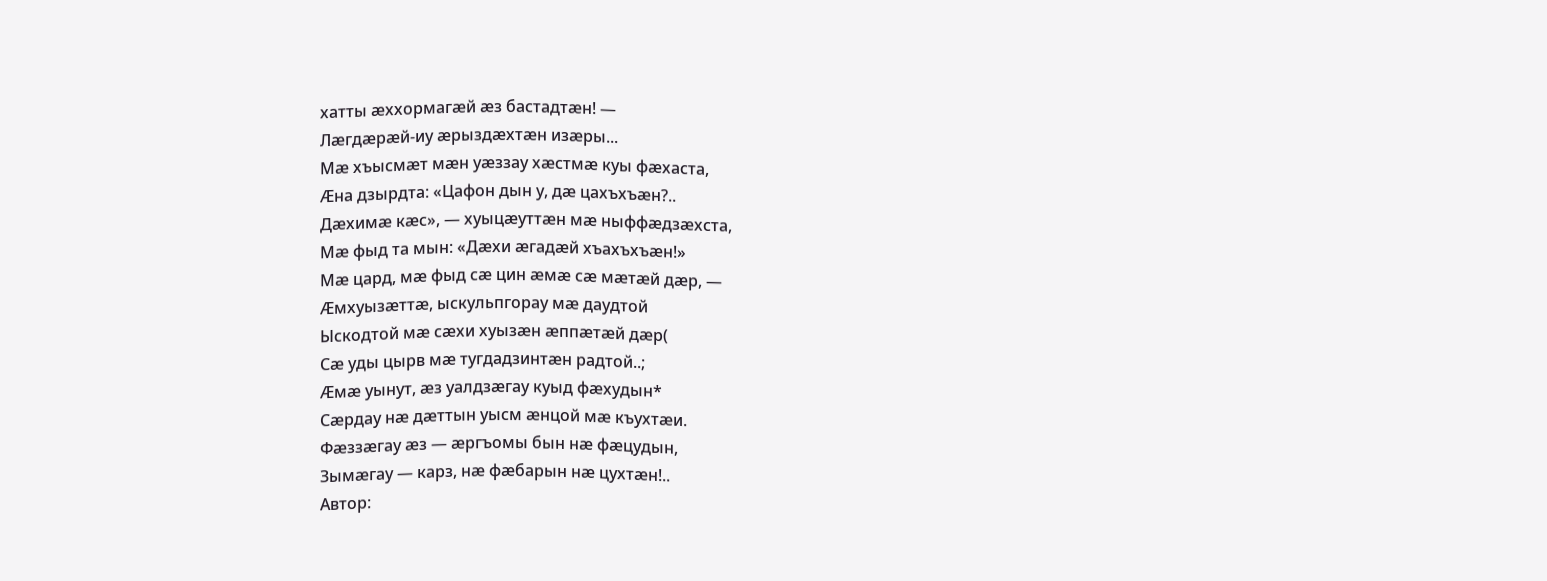хатты æххормагæй æз бастадтæн! —
Лæгдæрæй-иу æрыздæхтæн изæры...
Мæ хъысмæт мæн уæззау хæстмæ куы фæхаста,
Æна дзырдта: «Цафон дын у, дæ цахъхъæн?..
Дæхимæ кæс», — хуыцæуттæн мæ ныффæдзæхста,
Мæ фыд та мын: «Дæхи æгадæй хъахъхъæн!»
Мæ цард, мæ фыд сæ цин æмæ сæ мæтæй дæр, —
Æмхуызæттæ, ыскульпгорау мæ даудтой
Ыскодтой мæ сæхи хуызæн æппæтæй дæр(
Сæ уды цырв мæ тугдадзинтæн радтой..;
Æмæ уынут, æз уалдзæгау куыд фæхудын*
Сæрдау нæ дæттын уысм æнцой мæ къухтæи.
Фæззæгау æз — æргъомы бын нæ фæцудын,
Зымæгау — карз, нæ фæбарын нæ цухтæн!..
Автор: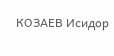КОЗАЕВ Исидор